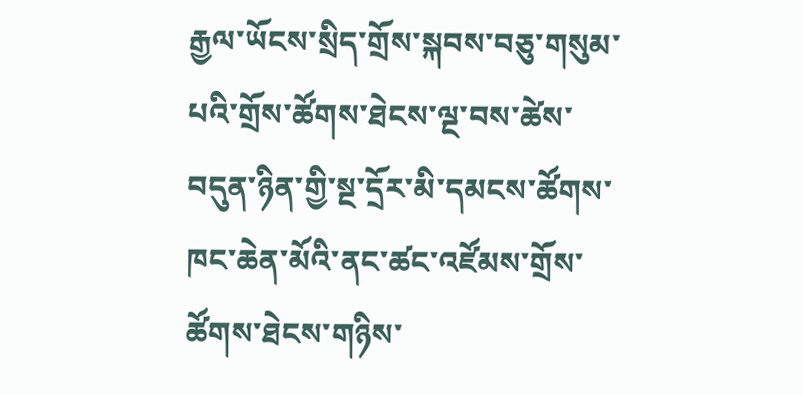རྒྱལ་ཡོངས་སྲིད་གྲོས་སྐབས་བཅུ་གསུམ་པའི་གྲོས་ཚོགས་ཐེངས་ལྔ་བས་ཚེས་བདུན་ཉིན་གྱི་སྔ་དྲོར་མི་དམངས་ཚོགས་ཁང་ཆེན་མོའི་ནང་ཚང་འཛོམས་གྲོས་ཚོགས་ཐེངས་གཉིས་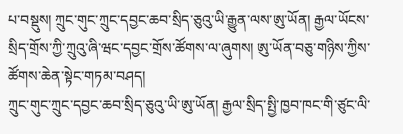པ་བསྡུས། ཀྲུང་གུང་ཀྲུང་དབྱང་ཆབ་སྲིད་ཅུའུ་ཡི་རྒྱུན་ལས་ཨུ་ཡོན། རྒྱལ་ཡོངས་སྲིད་གྲོས་ཀྱི་ཀྲུའུ་ཞི་ཝང་དབྱང་གྲོས་ཚོགས་ལ་ཞུགས། ཨུ་ཡོན་བཅུ་གཉིས་ཀྱིས་ཚོགས་ཆེན་སྟེང་གཏམ་བཤད།
ཀྲུང་གུང་ཀྲུང་དབྱང་ཆབ་སྲིད་ཅུའུ་ཡི་ཨུ་ཡོན། རྒྱལ་སྲིད་སྤྱི་ཁྱབ་ཁང་གི་ཙུང་ལི་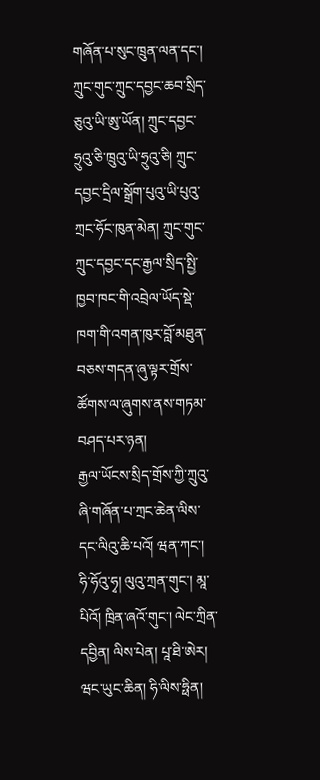གཞོན་པ་སུང་ཁྲུན་ལན་དང་། ཀྲུང་གུང་ཀྲུང་དབྱང་ཆབ་སྲིད་ཅུའུ་ཡི་ཨུ་ཡོན། ཀྲུང་དབྱང་ཧྲུའུ་ཅི་ཁྲུའུ་ཡི་ཧྲུའུ་ཅི། ཀྲུང་དབྱང་དྲིལ་སྒྲོག་པུའུ་ཡི་པུའུ་ཀྲང་ཧོང་ཁུན་མེན། ཀྲུང་གུང་ཀྲུང་དབྱང་དང་རྒྱལ་སྲིད་སྤྱི་ཁྱབ་ཁང་གི་འབྲེལ་ཡོད་སྡེ་ཁག་གི་འགན་ཁུར་བློ་མཐུན་བཅས་གདན་ཞུ་ལྟར་གྲོས་ཚོགས་ལ་ཞུགས་ནས་གཏམ་བཤད་པར་ཉན།
རྒྱལ་ཡོངས་སྲིད་གྲོས་ཀྱི་ཀྲུའུ་ཞི་གཞོན་པ་ཀྲང་ཆེན་ལིས་དང་ལིའུ་ཆི་པའོ། ཝན་ཀང་། ཧི་ཧོའུ་ཧྭ། ལུའུ་ཀྲན་གུང་། མཱ་པིའོ། ཁྲིན་ཞའོ་གུང་། ལེང་ཀྲིན་དབྱིན། ལིས་པེན། པཱ་ཐི་ཨེར། ཝང་ཡུང་ཆིན། ཧི་ལིས་ཧྥིན།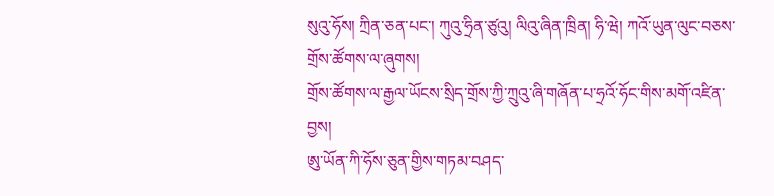སུའུ་ཧོས། ཀྲིན་ཅན་པང་། ཀུའུ་ཧྲིན་ཙུའུ། ལིའུ་ཞིན་ཁྲིན། ཧི་ཝེ། ཀའོ་ཡུན་ལུང་བཅས་གྲོས་ཚོགས་ལ་ཞུགས།
གྲོས་ཚོགས་ལ་རྒྱལ་ཡོངས་སྲིད་གྲོས་ཀྱི་ཀྲུའུ་ཞི་གཞོན་པ་ཧྲའོ་ཧོང་གིས་མགོ་འཛིན་བྱས།
ཨུ་ཡོན་ཀི་ཧོས་ཅུན་གྱིས་གཏམ་བཤད་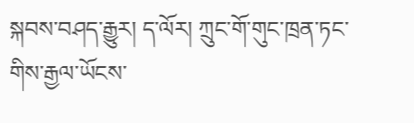སྐབས་བཤད་རྒྱུར། ད་ལོར། ཀྲུང་གོ་གུང་ཁྲན་ཏང་གིས་རྒྱལ་ཡོངས་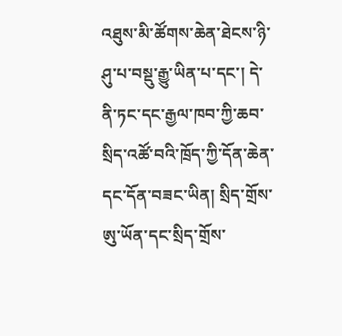འཐུས་མི་ཚོགས་ཆེན་ཐེངས་ཉི་ཤུ་པ་བསྡུ་རྒྱུ་ཡིན་པ་དང་། དེ་ནི་ཏང་དང་རྒྱལ་ཁབ་ཀྱི་ཆབ་སྲིད་འཚོ་བའི་ཁྲོད་ཀྱི་དོན་ཆེན་དང་དོན་བཟང་ཡིན། སྲིད་གྲོས་ཨུ་ཡོན་དང་སྲིད་གྲོས་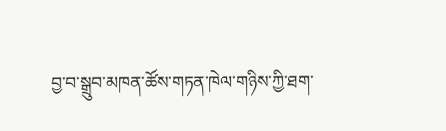བྱ་བ་སྒྲུབ་མཁན་ཚོས་གཏན་ཁེལ་གཉིས་ཀྱི་ཐག་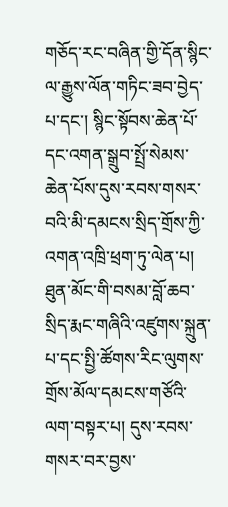གཅོད་རང་བཞིན་གྱི་དོན་སྙིང་ལ་རྒྱུས་ལོན་གཏིང་ཟབ་བྱེད་པ་དང་། སྙིང་སྟོབས་ཆེན་པོ་དང་འགན་སྒྲུབ་སྤྲོ་སེམས་ཆེན་པོས་དུས་རབས་གསར་བའི་མི་དམངས་སྲིད་གྲོས་ཀྱི་འགན་འཁྲི་ཕྲག་ཏུ་ལེན་པ། ཐུན་མོང་གི་བསམ་བློ་ཆབ་སྲིད་རྨང་གཞིའི་འཛུགས་སྐྲུན་པ་དང་སྤྱི་ཚོགས་རིང་ལུགས་གྲོས་མོལ་དམངས་གཙོའི་ལག་བསྟར་པ། དུས་རབས་གསར་བར་བྱས་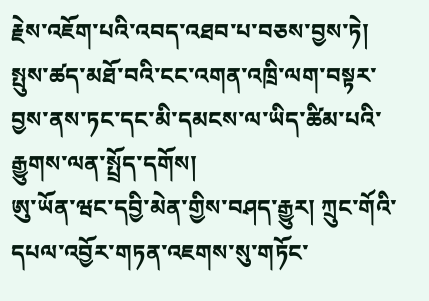རྗེས་འཇོག་པའི་འབད་འཐབ་པ་བཅས་བྱས་ཏེ། སྤུས་ཚད་མཐོ་བའི་ངང་འགན་འཁྲི་ལག་བསྟར་བྱས་ནས་ཏང་དང་མི་དམངས་ལ་ཡིད་ཚིམ་པའི་རྒྱུགས་ལན་སྤྲོད་དགོས།
ཨུ་ཡོན་ཝང་དབྱི་མེན་གྱིས་བཤད་རྒྱུར། ཀྲུང་གོའི་དཔལ་འབྱོར་གཏན་འཇགས་སུ་གཏོང་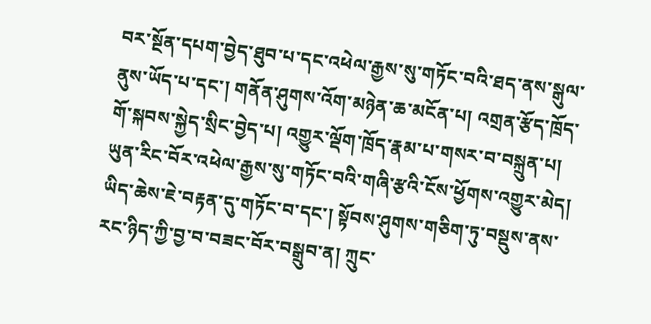བར་སྔོན་དཔག་བྱེད་ཐུབ་པ་དང་འཕེལ་རྒྱས་སུ་གཏོང་བའི་ཐད་ནས་སྒུལ་ནུས་ཡོད་པ་དང་། གནོན་ཤུགས་འོག་མཉེན་ཆ་མངོན་པ། འགྲན་རྩོད་ཁྲོད་གོ་སྐབས་སྐྱེད་སྲིང་བྱེད་པ། འགྱུར་ལྡོག་ཁྲོད་རྣམ་པ་གསར་བ་བསྐྲུན་པ། ཡུན་རིང་བོར་འཕེལ་རྒྱས་སུ་གཏོང་བའི་གཞི་རྩའི་ངོས་ཕྱོགས་འགྱུར་མེད། ཡིད་ཆེས་ཇེ་བརྟན་དུ་གཏོང་བ་དང་། སྟོབས་ཤུགས་གཅིག་ཏུ་བསྡུས་ནས་རང་ཉིད་ཀྱི་བྱ་བ་བཟང་བོར་བསྒྲུབ་ན། ཀྲུང་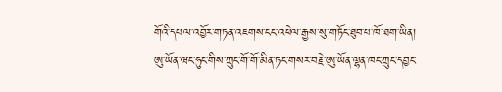གོའི་དཔལ་འབྱོར་གཏན་འཇགས་ངང་འཕེལ་རྒྱས་སུ་གཏོང་ཐུབ་པ་ཁོ་ཐག་ཡིན།
ཨུ་ཡོན་ཝང་ཧུང་གིས་ཀྲུང་གོ་གོ་མིན་ཏང་གསར་བརྗེ་ཨུ་ཡོན་ལྷན་ཁང་ཀྲུང་དབྱང་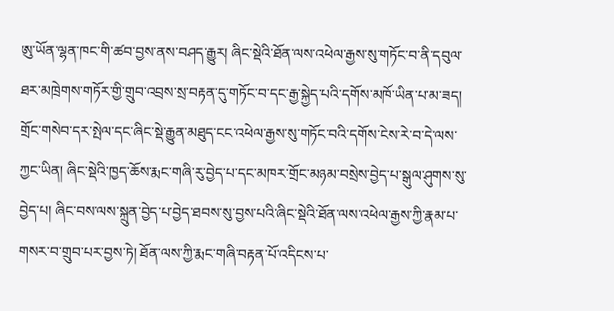ཨུ་ཡོན་ལྷན་ཁང་གི་ཚབ་བྱས་ནས་བཤད་རྒྱུར། ཞིང་སྡེའི་ཐོན་ལས་འཕེལ་རྒྱས་སུ་གཏོང་བ་ནི་དབུལ་ཐར་མཁྲེགས་གཏོར་གྱི་གྲུབ་འབྲས་སྲ་བརྟན་དུ་གཏོང་བ་དང་རྒྱ་སྐྱེད་པའི་དགོས་མཁོ་ཡིན་པ་མ་ཟད། གྲོང་གསེབ་དར་སྤེལ་དང་ཞིང་སྡེ་རྒྱུན་མཐུད་ངང་འཕེལ་རྒྱས་སུ་གཏོང་བའི་དགོས་ངེས་རེ་བ་དེ་ལས་ཀྱང་ཡིན། ཞིང་སྡེའི་ཁྱད་ཆོས་རྨང་གཞི་རུ་བྱེད་པ་དང་མཁར་གྲོང་མཉམ་བསྲེས་བྱེད་པ་སྒུལ་ཤུགས་སུ་བྱེད་པ། ཞིང་བས་ལས་སྐྲུན་བྱེད་པ་བྱེད་ཐབས་སུ་བྱས་པའི་ཞིང་སྡེའི་ཐོན་ལས་འཕེལ་རྒྱས་ཀྱི་རྣམ་པ་གསར་བ་གྲུབ་པར་བྱས་ཏེ། ཐོན་ལས་ཀྱི་རྨང་གཞི་བརྟན་པོ་འདིངས་པ་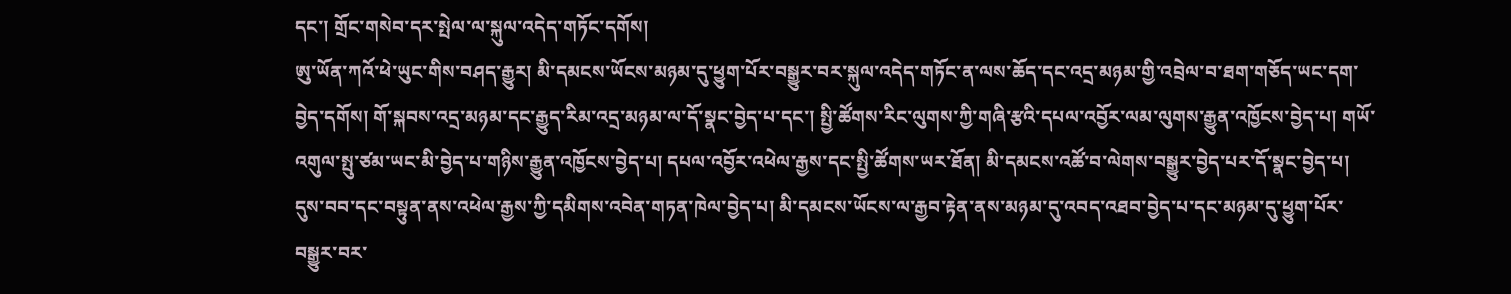དང་། གྲོང་གསེབ་དར་སྤེལ་ལ་སྐུལ་འདེད་གཏོང་དགོས།
ཨུ་ཡོན་ཀའོ་ཕེ་ཡུང་གིས་བཤད་རྒྱུར། མི་དམངས་ཡོངས་མཉམ་དུ་ཕྱུག་པོར་བསྒྱུར་བར་སྐུལ་འདེད་གཏོང་ན་ལས་ཆོད་དང་འདྲ་མཉམ་གྱི་འབྲེལ་བ་ཐག་གཅོད་ཡང་དག་བྱེད་དགོས། གོ་སྐབས་འདྲ་མཉམ་དང་རྒྱུད་རིམ་འདྲ་མཉམ་ལ་དོ་སྣང་བྱེད་པ་དང་། སྤྱི་ཚོགས་རིང་ལུགས་ཀྱི་གཞི་རྩའི་དཔལ་འབྱོར་ལམ་ལུགས་རྒྱུན་འཁྱོངས་བྱེད་པ། གཡོ་འགུལ་སྤུ་ཙམ་ཡང་མི་བྱེད་པ་གཉིས་རྒྱུན་འཁྱོངས་བྱེད་པ། དཔལ་འབྱོར་འཕེལ་རྒྱས་དང་སྤྱི་ཚོགས་ཡར་ཐོན། མི་དམངས་འཚོ་བ་ལེགས་བསྒྱུར་བྱེད་པར་དོ་སྣང་བྱེད་པ། དུས་བབ་དང་བསྟུན་ནས་འཕེལ་རྒྱས་ཀྱི་དམིགས་འབེན་གཏན་ཁེལ་བྱེད་པ། མི་དམངས་ཡོངས་ལ་རྒྱབ་རྟེན་ནས་མཉམ་དུ་འབད་འཐབ་བྱེད་པ་དང་མཉམ་དུ་ཕྱུག་པོར་བསྒྱུར་བར་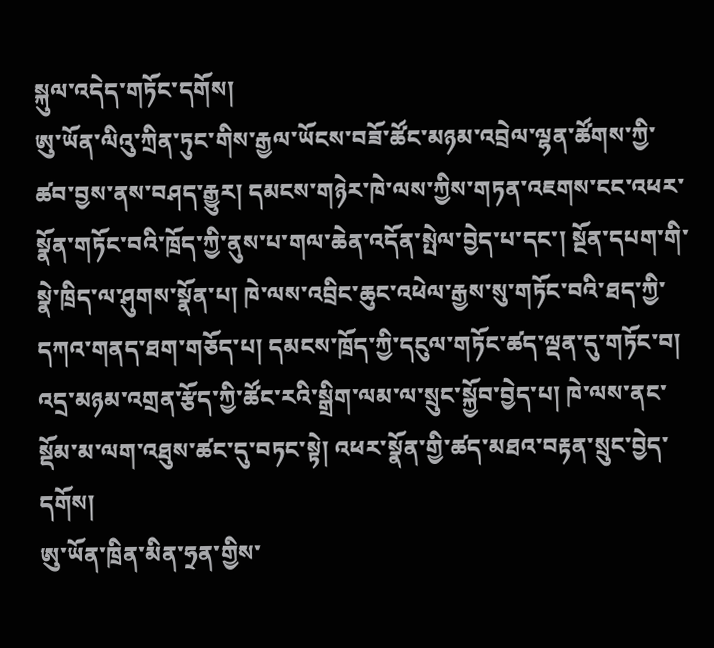སྐུལ་འདེད་གཏོང་དགོས།
ཨུ་ཡོན་ལིའུ་ཀྲིན་ཏུང་གིས་རྒྱལ་ཡོངས་བཟོ་ཚོང་མཉམ་འབྲེལ་ལྷན་ཚོགས་ཀྱི་ཚབ་བྱས་ནས་བཤད་རྒྱུར། དམངས་གཉེར་ཁེ་ལས་ཀྱིས་གཏན་འཇགས་ངང་འཕར་སྣོན་གཏོང་བའི་ཁྲོད་ཀྱི་ནུས་པ་གལ་ཆེན་འདོན་སྤེལ་བྱེད་པ་དང་། སྔོན་དཔག་གི་སྣེ་ཁྲིད་ལ་ཤུགས་སྣོན་པ། ཁེ་ལས་འབྲིང་ཆུང་འཕེལ་རྒྱས་སུ་གཏོང་བའི་ཐད་ཀྱི་དཀའ་གནད་ཐག་གཅོད་པ། དམངས་ཁྲོད་ཀྱི་དངུལ་གཏོང་ཚད་ལྡན་དུ་གཏོང་བ། འདྲ་མཉམ་འགྲན་རྩོད་ཀྱི་ཚོང་རའི་སྒྲིག་ལམ་ལ་སྲུང་སྐྱོབ་བྱེད་པ། ཁེ་ལས་ནང་སྡོམ་མ་ལག་འཐུས་ཚང་དུ་བཏང་སྟེ། འཕར་སྣོན་གྱི་ཚད་མཐའ་བརྟན་སྲུང་བྱེད་དགོས།
ཨུ་ཡོན་ཁྲིན་མིན་ཧྲན་གྱིས་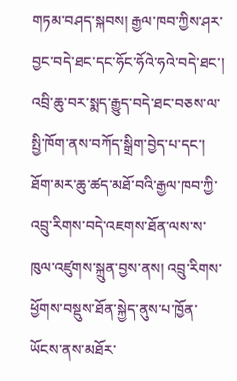གཏམ་བཤད་སྐབས། རྒྱལ་ཁབ་ཀྱིས་ཤར་བྱང་བདེ་ཐང་དང་ཧོང་ཧོའེ་ཧའེ་བདེ་ཐང་། འབྲི་ཆུ་བར་སྨད་རྒྱུད་བདེ་ཐང་བཅས་ལ་སྤྱི་ཁོག་ནས་བཀོད་སྒྲིག་བྱེད་པ་དང་། ཐོག་མར་ཆུ་ཚད་མཐོ་བའི་རྒྱལ་ཁབ་ཀྱི་འབྲུ་རིགས་བདེ་འཇགས་ཐོན་ལས་ས་ཁུལ་འཛུགས་སྐྲུན་བྱས་ནས། འབྲུ་རིགས་ཕྱོགས་བསྡུས་ཐོན་སྐྱེད་ནུས་པ་ཁྱོན་ཡོངས་ནས་མཐོར་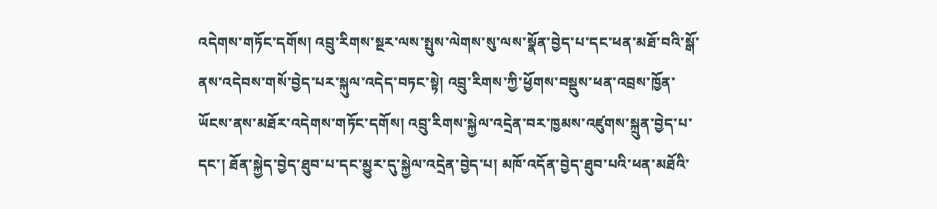འདེགས་གཏོང་དགོས། འབྲུ་རིགས་སྔར་ལས་སྤུས་ལེགས་སུ་ལས་སྣོན་བྱེད་པ་དང་ཕན་མཐོ་བའི་སྒོ་ནས་འདེབས་གསོ་བྱེད་པར་སྐུལ་འདེད་བཏང་སྟེ། འབྲུ་རིགས་ཀྱི་ཕྱོགས་བསྡུས་ཕན་འབྲས་ཁྱོན་ཡོངས་ནས་མཐོར་འདེགས་གཏོང་དགོས། འབྲུ་རིགས་སྐྱེལ་འདྲེན་བར་ཁྱམས་འཛུགས་སྐྲུན་བྱེད་པ་དང་། ཐོན་སྐྱེད་བྱེད་ཐུབ་པ་དང་མྱུར་དུ་སྐྱེལ་འདྲེན་བྱེད་པ། མཁོ་འདོན་བྱེད་ཐུབ་པའི་ཕན་མཐོའི་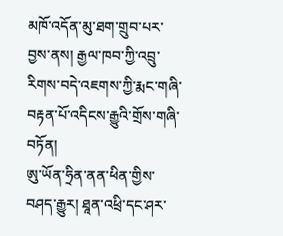མཁོ་འདོན་མུ་ཐག་གྲུབ་པར་བྱས་ནས། རྒྱལ་ཁབ་ཀྱི་འབྲུ་རིགས་བདེ་འཇགས་ཀྱི་རྨང་གཞི་བརྟན་པོ་འདིངས་རྒྱུའི་གྲོས་གཞི་བཏོན།
ཨུ་ཡོན་ཧྲིན་ནན་ཕིན་གྱིས་བཤད་རྒྱུར། ཐཱན་འཕྲི་དང་ཤར་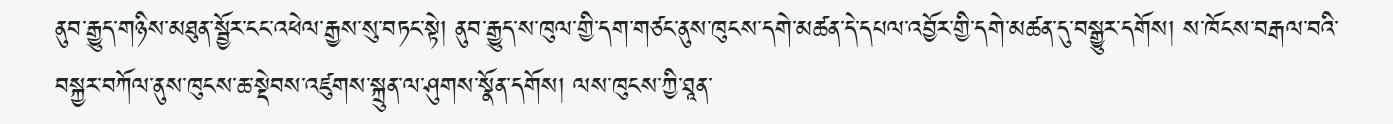ནུབ་རྒྱུད་གཉིས་མཐུན་སྦྱོར་ངང་འཕེལ་རྒྱས་སུ་བཏང་སྟེ། ནུབ་རྒྱུད་ས་ཁུལ་གྱི་དག་གཙང་ནུས་ཁུངས་དགེ་མཚན་དེ་དཔལ་འབྱོར་གྱི་དགེ་མཚན་དུ་བསྒྱུར་དགོས། ས་ཁོངས་བརྒལ་བའི་བསྐྱར་བཀོལ་ནུས་ཁུངས་ཆ་སྡེབས་འཛུགས་སྐྲུན་ལ་ཤུགས་སྣོན་དགོས། ལས་ཁུངས་ཀྱི་ཐཱན་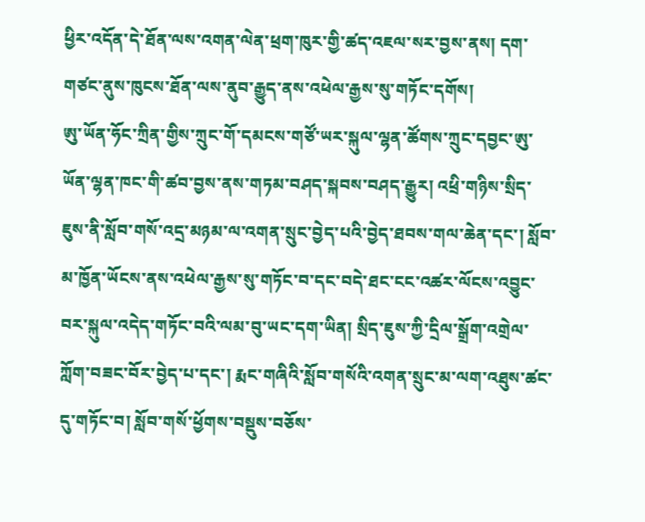ཕྱིར་འདོན་དེ་ཐོན་ལས་འགན་ལེན་ཕྲག་ཁུར་གྱི་ཚད་འཇལ་སར་བྱས་ནས། དག་གཙང་ནུས་ཁུངས་ཐོན་ལས་ནུབ་རྒྱུད་ནས་འཕེལ་རྒྱས་སུ་གཏོང་དགོས།
ཨུ་ཡོན་ཧོང་ཀྲིན་གྱིས་ཀྲུང་གོ་དམངས་གཙོ་ཡར་སྐུལ་ལྷན་ཚོགས་ཀྲུང་དབྱང་ཨུ་ཡོན་ལྷན་ཁང་གི་ཚབ་བྱས་ནས་གཏམ་བཤད་སྐབས་བཤད་རྒྱུར། འཕྲི་གཉིས་སྲིད་ཇུས་ནི་སློབ་གསོ་འདྲ་མཉམ་ལ་འགན་སྲུང་བྱེད་པའི་བྱེད་ཐབས་གལ་ཆེན་དང་། སློབ་མ་ཁྱོན་ཡོངས་ནས་འཕེལ་རྒྱས་སུ་གཏོང་བ་དང་བདེ་ཐང་ངང་འཚར་ལོངས་འབྱུང་བར་སྐུལ་འདེད་གཏོང་བའི་ལམ་བུ་ཡང་དག་ཡིན། སྲིད་ཇུས་ཀྱི་དྲིལ་སྒྲོག་འགྲེལ་ཀློག་བཟང་བོར་བྱེད་པ་དང་། རྨང་གཞིའི་སློབ་གསོའི་འགན་སྲུང་མ་ལག་འཐུས་ཚང་དུ་གཏོང་བ། སློབ་གསོ་ཕྱོགས་བསྡུས་བཅོས་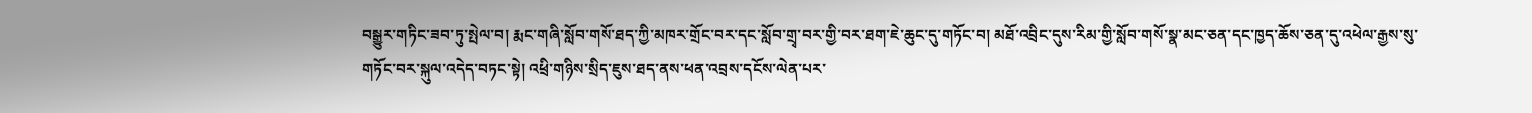བསྒྱུར་གཏིང་ཟབ་ཏུ་སྤེལ་བ། རྨང་གཞི་སློབ་གསོ་ཐད་ཀྱི་མཁར་གྲོང་བར་དང་སློབ་གྲྭ་བར་གྱི་བར་ཐག་ཇེ་ཆུང་དུ་གཏོང་བ། མཐོ་འབྲིང་དུས་རིམ་གྱི་སློབ་གསོ་སྣ་མང་ཅན་དང་ཁྱད་ཆོས་ཅན་དུ་འཕེལ་རྒྱས་སུ་གཏོང་བར་སྐུལ་འདེད་བཏང་སྟེ། འཕྲི་གཉིས་སྲིད་ཇུས་ཐད་ནས་ཕན་འབྲས་དངོས་ལེན་པར་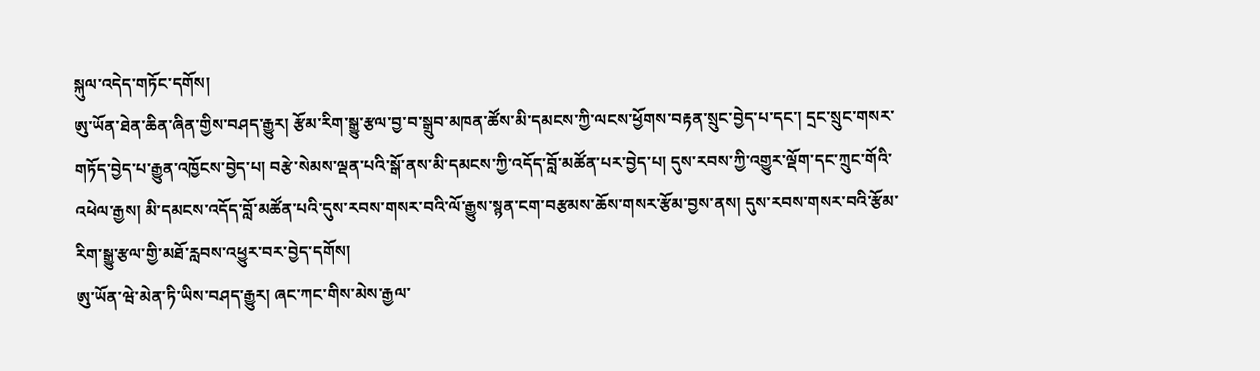སྐུལ་འདེད་གཏོང་དགོས།
ཨུ་ཡོན་ཐེན་ཆིན་ཞིན་གྱིས་བཤད་རྒྱུར། རྩོམ་རིག་སྒྱུ་རྩལ་བྱ་བ་སྒྲུབ་མཁན་ཚོས་མི་དམངས་ཀྱི་ལངས་ཕྱོགས་བརྟན་སྲུང་བྱེད་པ་དང་། དྲང་སྲུང་གསར་གཏོད་བྱེད་པ་རྒྱུན་འཁྱོངས་བྱེད་པ། བརྩེ་སེམས་ལྡན་པའི་སྒོ་ནས་མི་དམངས་ཀྱི་འདོད་བློ་མཚོན་པར་བྱེད་པ། དུས་རབས་ཀྱི་འགྱུར་ལྡོག་དང་ཀྲུང་གོའི་འཕེལ་རྒྱས། མི་དམངས་འདོད་བློ་མཚོན་པའི་དུས་རབས་གསར་བའི་ལོ་རྒྱུས་སྙན་ངག་བརྩམས་ཆོས་གསར་རྩོམ་བྱས་ནས། དུས་རབས་གསར་བའི་རྩོམ་རིག་སྒྱུ་རྩལ་གྱི་མཐོ་རླབས་འཕྱུར་བར་བྱེད་དགོས།
ཨུ་ཡོན་ཝེ་མེན་ཏི་ཡིས་བཤད་རྒྱུར། ཞང་ཀང་གིས་མེས་རྒྱལ་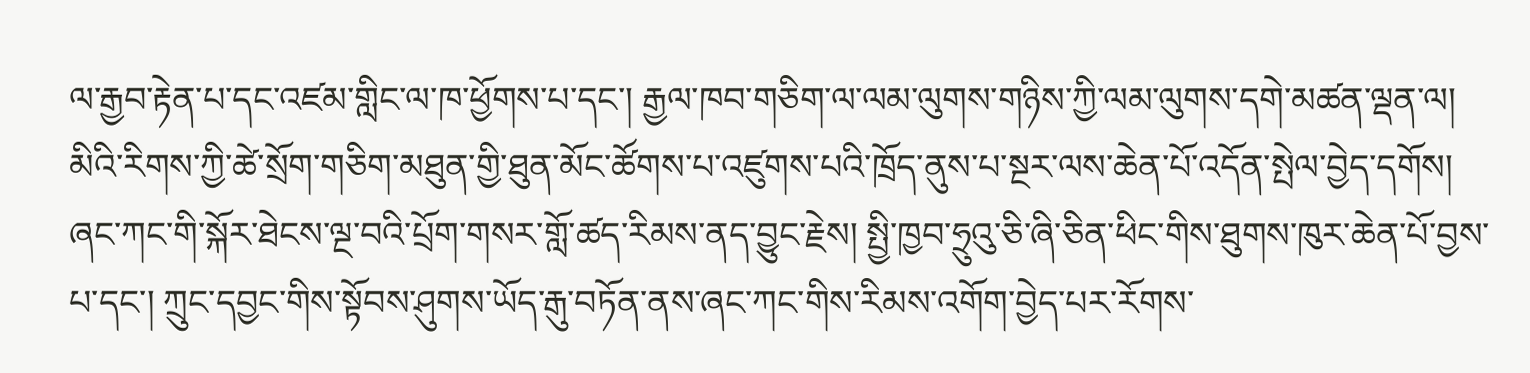ལ་རྒྱབ་རྟེན་པ་དང་འཛམ་གླིང་ལ་ཁ་ཕྱོགས་པ་དང་། རྒྱལ་ཁབ་གཅིག་ལ་ལམ་ལུགས་གཉིས་ཀྱི་ལམ་ལུགས་དགེ་མཚན་ལྡན་ལ། མིའི་རིགས་ཀྱི་ཚེ་སྲོག་གཅིག་མཐུན་གྱི་ཐུན་མོང་ཚོགས་པ་འཛུགས་པའི་ཁྲོད་ནུས་པ་སྔར་ལས་ཆེན་པོ་འདོན་སྤེལ་བྱེད་དགོས། ཞང་ཀང་གི་སྐོར་ཐེངས་ལྔ་བའི་པྲོག་གསར་གློ་ཚད་རིམས་ནད་བྱུང་རྗེས། སྤྱི་ཁྱབ་ཧྲུའུ་ཅི་ཞི་ཅིན་ཕིང་གིས་ཐུགས་ཁུར་ཆེན་པོ་བྱས་པ་དང་། ཀྲུང་དབྱང་གིས་སྟོབས་ཤུགས་ཡོད་རྒུ་བཏོན་ནས་ཞང་ཀང་གིས་རིམས་འགོག་བྱེད་པར་རོགས་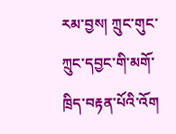རམ་བྱས། ཀྲུང་གུང་ཀྲུང་དབྱང་གི་མགོ་ཁྲིད་བརྟན་པོའི་འོག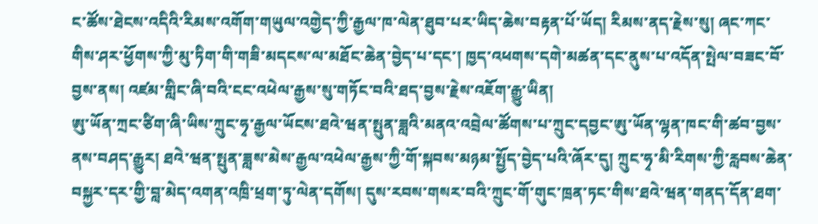ང་ཚོས་ཐེངས་འདིའི་རིམས་འགོག་གཡུལ་འགྱེད་ཀྱི་རྒྱལ་ཁ་ལེན་ཐུབ་པར་ཡིད་ཆེས་བརྟན་པོ་ཡོད། རིམས་ནད་རྗེས་སུ། ཞང་ཀང་གིས་ཤར་ཕྱོགས་ཀྱི་མུ་ཏིག་གི་གཟི་མདངས་ལ་མཐོང་ཆེན་བྱེད་པ་དང་། ཁྱད་འཕགས་དགེ་མཚན་དང་ནུས་པ་འདོན་སྤེལ་བཟང་བོ་བྱས་ནས། འཛམ་གླིང་ཞི་བའི་ངང་འཕེལ་རྒྱས་སུ་གཏོང་བའི་ཐད་བྱས་རྗེས་འཇོག་རྒྱུ་ཡིན།
ཨུ་ཡོན་ཀྲང་ཙིག་ཞི་ཡིས་ཀྲུང་ཧྭ་རྒྱལ་ཡོངས་ཐའེ་ཝན་སྤུན་ཟླའི་མནའ་འབྲེལ་ཚོགས་པ་ཀྲུང་དབྱང་ཨུ་ཡོན་ལྷན་ཁང་གི་ཚབ་བྱས་ནས་བཤད་རྒྱུར། ཐའེ་ཝན་སྤུན་ཟླས་མེས་རྒྱལ་འཕེལ་རྒྱས་ཀྱི་གོ་སྐབས་མཉམ་སྤྱོད་བྱེད་པའི་ཞོར་དུ། ཀྲུང་ཧྭ་མི་རིགས་ཀྱི་རླབས་ཆེན་བསྐྱར་དར་གྱི་བླ་མེད་འགན་འཁྲི་ཕྲག་ཏུ་ལེན་དགོས། དུས་རབས་གསར་བའི་ཀྲུང་གོ་གུང་ཁྲན་ཏང་གིས་ཐའེ་ཝན་གནད་དོན་ཐག་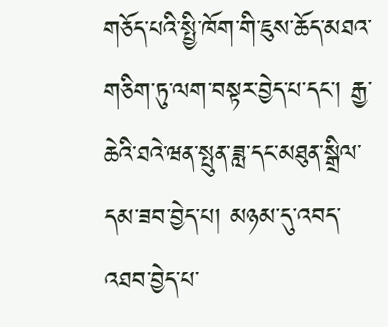གཅོད་པའི་སྤྱི་ཁོག་གི་ཇུས་ཆོད་མཐའ་གཅིག་ཏུ་ལག་བསྟར་བྱེད་པ་དང་། རྒྱ་ཆེའི་ཐའེ་ཝན་སྤུན་ཟླ་དང་མཐུན་སྒྲིལ་དམ་ཟབ་བྱེད་པ། མཉམ་དུ་འབད་འཐབ་བྱེད་པ་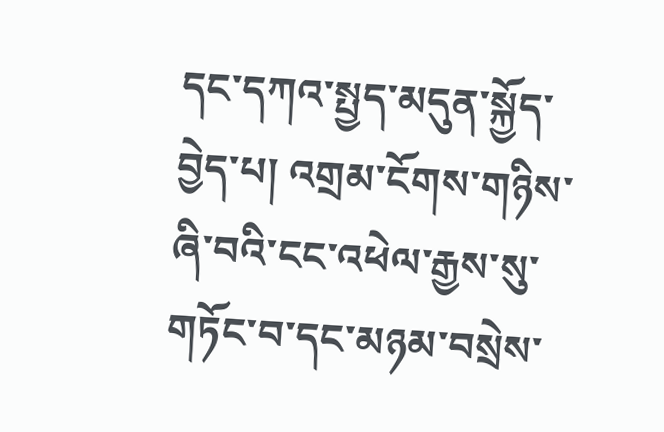དང་དཀའ་སྤྱད་མདུན་སྐྱོད་བྱེད་པ། འགྲམ་ངོགས་གཉིས་ཞི་བའི་ངང་འཕེལ་རྒྱས་སུ་གཏོང་བ་དང་མཉམ་བསྲེས་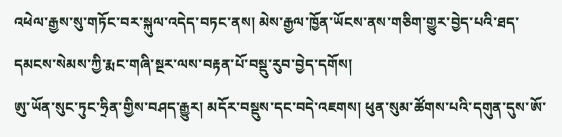འཕེལ་རྒྱས་སུ་གཏོང་བར་སྐུལ་འདེད་བཏང་ནས། མེས་རྒྱལ་ཁྱོན་ཡོངས་ནས་གཅིག་གྱུར་བྱེད་པའི་ཐད་དམངས་སེམས་ཀྱི་རྨང་གཞི་སྔར་ལས་བརྟན་པོ་བསྡུ་རུབ་བྱེད་དགོས།
ཨུ་ཡོན་སུང་ཏུང་ཧྲིན་གྱིས་བཤད་རྒྱུར། མདོར་བསྡུས་དང་བདེ་འཇགས། ཕུན་སུམ་ཚོགས་པའི་དགུན་དུས་ཨོ་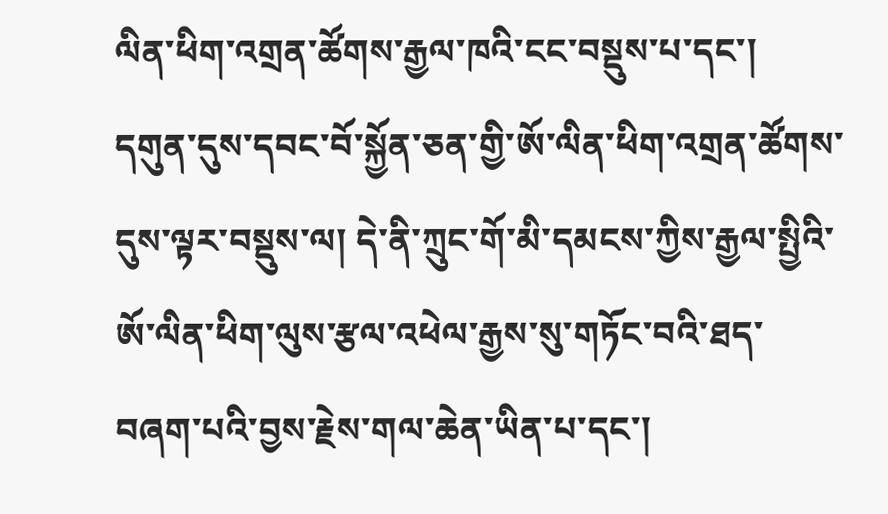ལིན་ཕིག་འགྲན་ཚོགས་རྒྱལ་ཁའི་ངང་བསྡུས་པ་དང་། དགུན་དུས་དབང་བོ་སྐྱོན་ཅན་གྱི་ཨོ་ལིན་ཕིག་འགྲན་ཚོགས་དུས་ལྟར་བསྡུས་ལ། དེ་ནི་ཀྲུང་གོ་མི་དམངས་ཀྱིས་རྒྱལ་སྤྱིའི་ཨོ་ལིན་ཕིག་ལུས་རྩལ་འཕེལ་རྒྱས་སུ་གཏོང་བའི་ཐད་བཞག་པའི་བྱས་རྗེས་གལ་ཆེན་ཡིན་པ་དང་།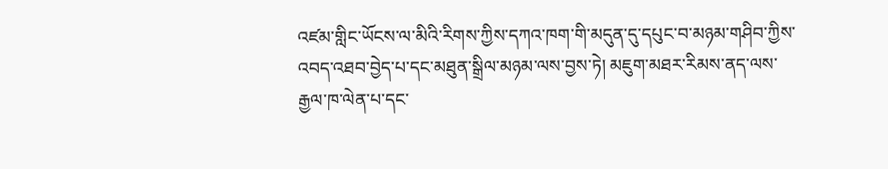འཛམ་གླིང་ཡོངས་ལ་མིའི་རིགས་ཀྱིས་དཀའ་ཁག་གི་མདུན་དུ་དཔུང་བ་མཉམ་གཤིབ་ཀྱིས་འབད་འཐབ་བྱེད་པ་དང་མཐུན་སྒྲིལ་མཉམ་ལས་བྱས་ཏེ། མཇུག་མཐར་རིམས་ནད་ལས་རྒྱལ་ཁ་ལེན་པ་དང་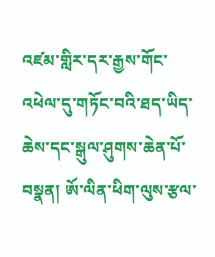འཛམ་གླིར་དར་རྒྱས་གོང་འཕེལ་དུ་གཏོང་བའི་ཐད་ཡིད་ཆེས་དང་སྒུལ་ཤུགས་ཆེན་པོ་བསྣན། ཨོ་ལིན་ཕིག་ལུས་རྩལ་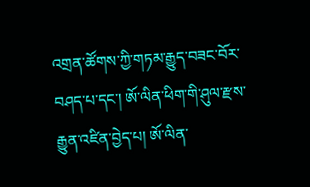འགྲན་ཚོགས་ཀྱི་གཏམ་རྒྱུད་བཟང་བོར་བཤད་པ་དང་། ཨོ་ལིན་ཕིག་གི་ཤུལ་རྫས་རྒྱུན་འཛིན་བྱེད་པ། ཨོ་ལིན་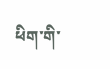ཕིག་གི་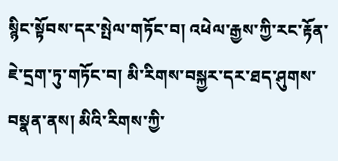སྙིང་སྟོབས་དར་སྤེལ་གཏོང་བ། འཕེལ་རྒྱས་ཀྱི་རང་རྟོན་ཇེ་དྲག་ཏུ་གཏོང་བ། མི་རིགས་བསྐྱར་དར་ཐད་ཤུགས་བསྣན་ནས། མིའི་རིགས་ཀྱི་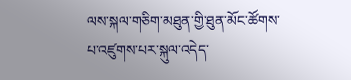ལས་སྐལ་གཅིག་མཐུན་གྱི་ཐུན་མོང་ཚོགས་པ་འཛུགས་པར་སྐུལ་འདེད་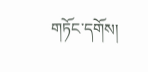གཏོང་དགོས།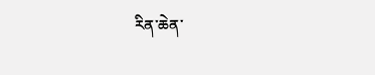རིན་ཆེན་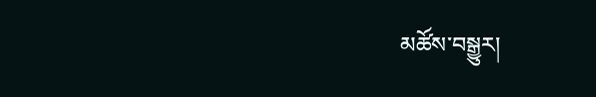མཚོས་བསྒྱུར།